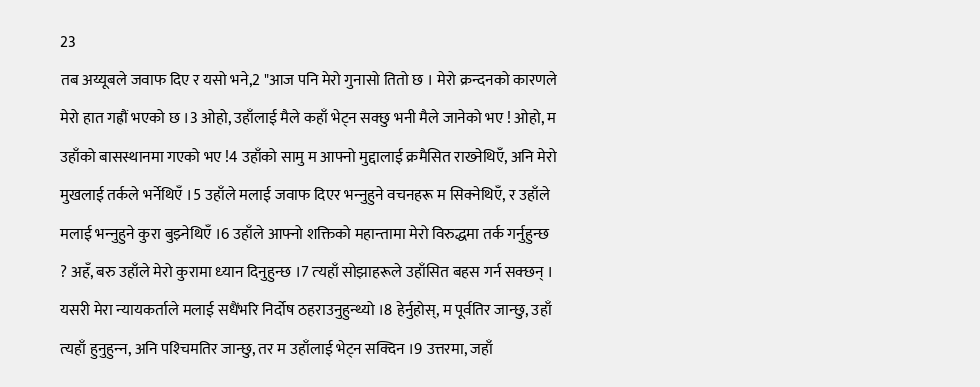23
तब अय्‍यूबले जवाफ दिए र यसो भने,2 "आज पनि मेरो गुनासो तितो छ । मेरो क्रन्‍दनको कारणले मेरो हात गह्रौं भएको छ ।3 ओहो, उहाँलाई मैले कहाँ भेट्न सक्छु भनी मैले जानेको भए ! ओहो, म उहाँको बासस्थानमा गएको भए !4 उहाँको सामु म आफ्नो मुद्दालाई क्रमैसित राख्‍नेथिएँ, अनि मेरो मुखलाई तर्कले भर्नेथिएँ ।5 उहाँले मलाई जवाफ दिएर भन्‍नुहुने वचनहरू म सिक्‍नेथिएँ, र उहाँले मलाई भन्‍नुहुने कुरा बुझ्‍नेथिएँ ।6 उहाँले आफ्नो शक्तिको महान्‍तामा मेरो विरुद्धमा तर्क गर्नुहुन्‍छ ? अहँ, बरु उहाँले मेरो कुरामा ध्‍यान दिनुहुन्‍छ ।7 त्‍यहाँ सोझाहरूले उहाँसित बहस गर्न सक्छन् । यसरी मेरा न्‍यायकर्ताले मलाई सधैंभरि निर्दोष ठहराउनुहुन्‍थ्यो ।8 हेर्नुहोस्, म पूर्वतिर जान्‍छु, उहाँ त्‍यहाँ हुनुहुन्‍न, अनि पश्‍चिमतिर जान्‍छु, तर म उहाँलाई भेट्न सक्दिन ।9 उत्तरमा, जहाँ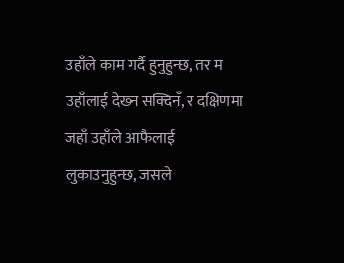उहाँले काम गर्दै हुनुहुन्‍छ, तर म उहाँलाई देख्‍न सक्दिनँ, र दक्षिणमा जहाँ उहाँले आफैलाई लुकाउनुहुन्‍छ, जसले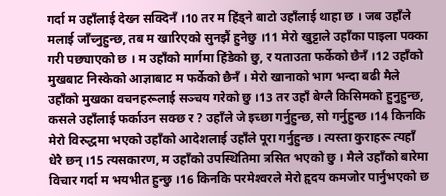गर्दा म उहाँलाई देख्‍न सक्दिनँ ।10 तर म हिंड्ने बाटो उहाँलाई थाहा छ । जब उहाँले मलाई जाँच्‍नुहुन्‍छ, तब म खारिएको सुनझैं हुनेछु ।11 मेरो खुट्टाले उहाँका पाइला पक्का गरी पछ्याएको छ । म उहाँको मार्गमा हिंडेको छु, र यताउता फर्केको छैनँ ।12 उहाँको मुखबाट निस्केको आज्ञाबाट म फर्केको छैनँ । मेरो खानाको भाग भन्‍दा बढी मैले उहाँको मुखका वचनहरूलाई सञ्‍चय गरेको छु ।13 तर उहाँ बेग्लै किसिमको हुनुहुन्‍छ, कसले उहाँलाई फर्काउन सक्छ र ? उहाँले जे इच्‍छा गर्नुहुन्‍छ, सो गर्नुहुन्‍छ ।14 किनकि मेरो विरुद्धमा भएको उहाँको आदेशलाई उहाँले पूरा गर्नुहुन्‍छ । त्‍यस्ता कुराहरू त्‍यहाँ धेरै छन् ।15 त्‍यसकारण, म उहाँको उपस्थितिमा त्रसित भएको छु । मैले उहाँको बारेमा विचार गर्दा म भयभीत हुन्‍छु ।16 किनकि परमेश्‍वरले मेरो हृदय कमजोर पार्नुभएको छ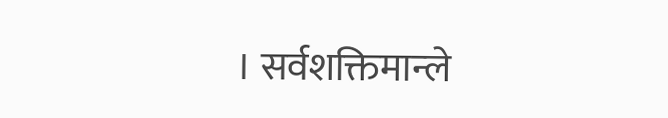। सर्वशक्तिमान्ले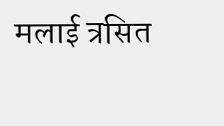मलाई त्रसित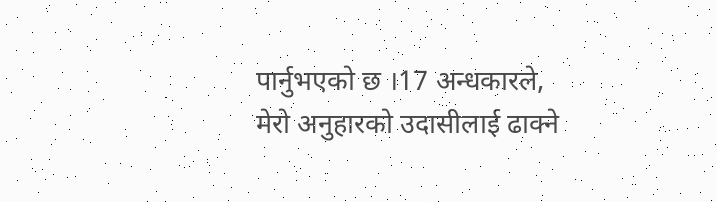पार्नुभएको छ ।17 अन्धकारले, मेरो अनुहारको उदासीलाई ढाक्‍ने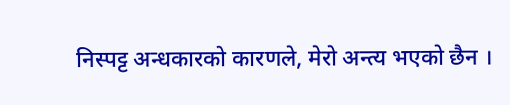निस्पट्ट अन्धकारको कारणले, मेरो अन्‍त्‍य भएको छैन ।